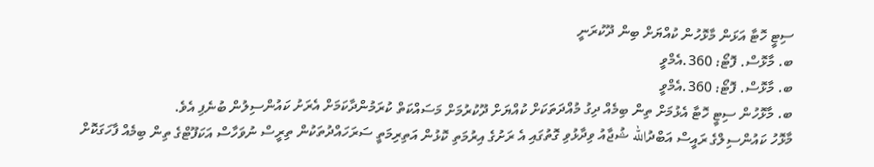ސިޓީ ހޮޓާ އަޅަން މާޅޮހުން ކުއްޔަށް ބިން ދޫކުރަނީ
ބ. މާޅޮސް. ފޮޓޯ: 360.އެމްވީ
ބ. މާޅޮސް. ފޮޓޯ: 360.އެމްވީ
ބ. މާޅޮހުން ސިޓީ ހޮޓާ އެޅުމަށް ތިން ބިމެއް ދިގު މުއްދަތަކަށް ކުއްޔަށް ދޫކުރުމަށް މަސައްކަތް ކުރަމުންދާކަމަށް އެރަށު ކައުންސިލުން ބުނެފި އެވެ.
މާޅޮހު ކައުންސިލްގެ ރައީސް އަބްދުالله ޝުޖާއު ވިދާޅުވި ގޮތުގައި އެ ރަށުގެ އިރުމަތި ކޮޅުން އަތިރިމަތީ ސަރަހައްދުތަކުން ތިރީސް ނުވަހާސް އަކަފޫޓްގެ ތިން ބިމެއް ފާހަގަކޮށް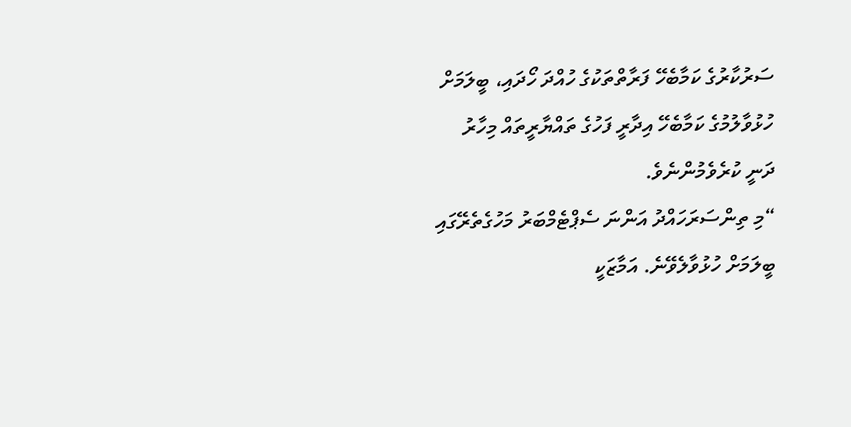ސަރުކާރުގެ ކަމާބެހޭ ފަރާތްތަކުގެ ހުއްދަ ހޯދައި، ބީލަމަށް ހުޅުވާލުމުގެ ކަމާބެހޭ އިދާރީ ފަހުގެ ތައްޔާރީތައް މިހާރު ދަނީ ކުރެވެމުންނެވެ.
“މި ތިންސަރަހައްދު އަންނަ ސެޕްޓެމްބަރު މަހުގެތެރޭގައި ބީލަމަށް ހުޅުވާލެވޭނެ. އަމާޒަކީ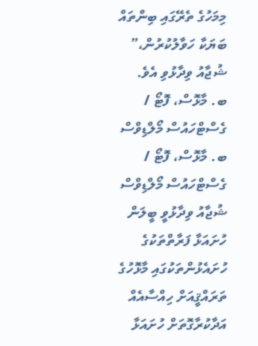މިމަހުގެ ތެރޭގައި ބިންތައް ބަޔަކާ ހަވާލުކުރުން،” ޝުޖާއު ވިދާޅުވި އެވެ.
ބ. މާޅޮސް، ފޮޓޯ / ގެސްޓްހައުސް މޯލްޑިވްސް
ބ. މާޅޮސް، ފޮޓޯ / ގެސްޓްހައުސް މޯލްޑިވްސް
ޝުޖާއު ވިދާޅުވީ ބީލަން ހުށައަޅާ ފަރާތްތަކުގެ ހުށައެޅުންތަކުގައި މާޅޮހުގެ ތަރައްޤީއަށް ހިއްސާއެއް އަދާކުރާގޮތަށް ހުށައަޅާ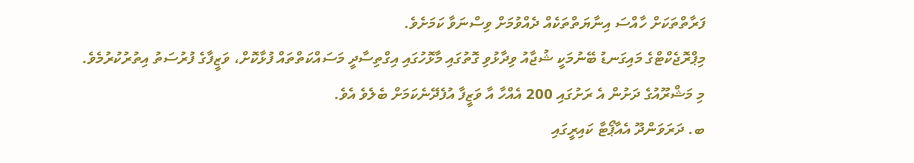ފަރާތްތަކަށް ހާއްސަ އިނާޔަތްތަކެއް ދެއްވުމަށް ވިސްނަވާ ކަމަށެވެ.
މިޕްރޮޖެކްޓްގެ މައިގަނޑު ބޭނުމަކީ ޝުޖާއު ވިދާޅުވި ގޮތުގައި މާޅޮހުގައި އިގްތިސާދީ މަސައްކަތްތައް ފުޅާކޮށް، ވަޒީފާގެ ފުރުސަތު އިތުރުކުރުމެވެ.
މި މަޝްރޫއުގެ ދަށުން އެ ރަށުގައި 200 އެއްހާ އާ ވަޒީފާ އުފެދޭނެކަމަށް ބެލެވެ އެވެ.
ބ. ދަރަވަންދޫ އެއާޕޯޓާ ކައިރީގައި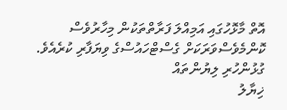އޮތް މާޅޮހުގައި އަމިއްލަ ފަރާތްތަކުން މިހާރުވެސް ކޮންމެވެސްވަރަކަށް ގެސްޓްހައުސްގެ ވިޔަފާރި ކުރެއެވެ.
ގުޅުންހުރި ލިޔުންތައް
ޚިޔާލު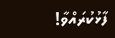ފާޅުކުރައްވާ!